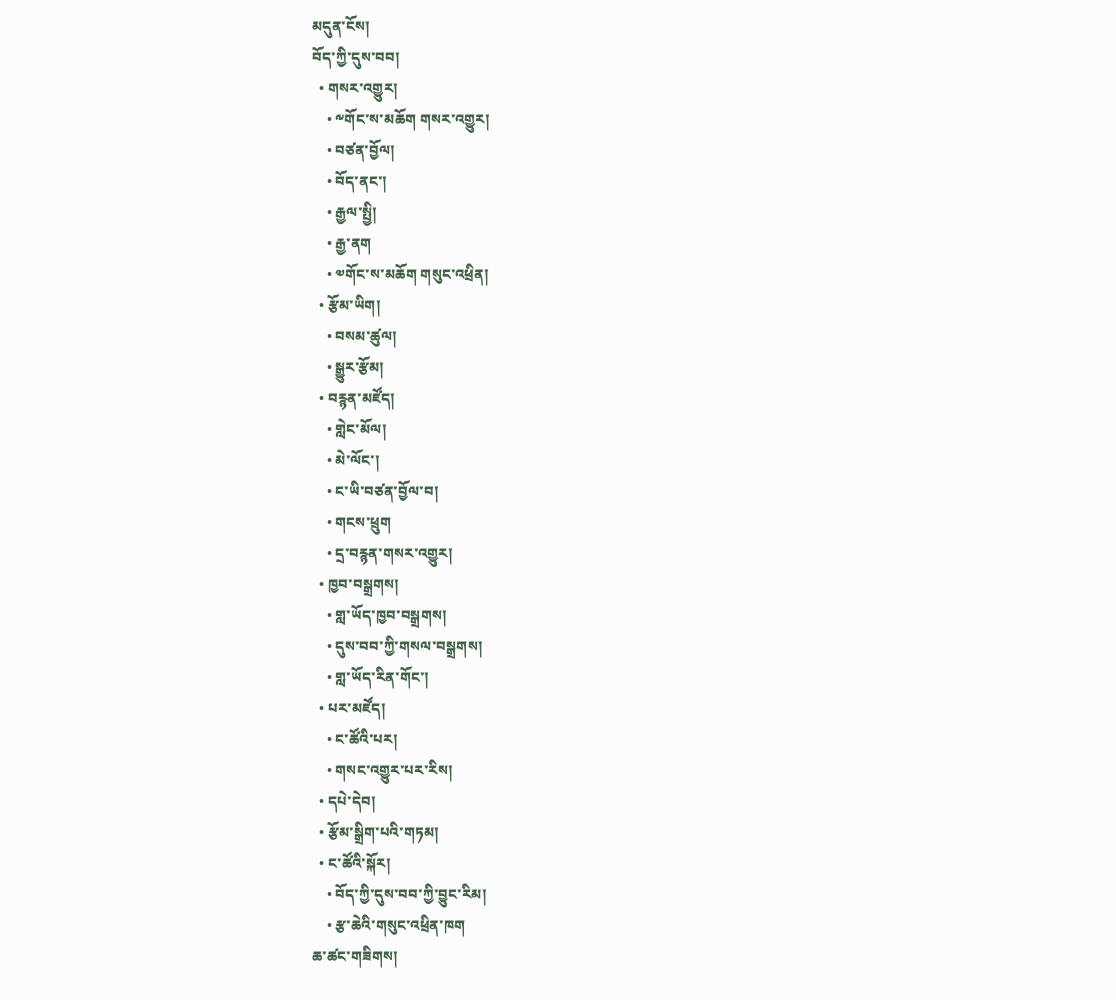མདུན་ངོས།
བོད་ཀྱི་དུས་བབ།
  • གསར་འགྱུར།
    • ༸གོང་ས་མཆོག གསར་འགྱུར།
    • བཙན་བྱོལ།
    • བོད་ནང་།
    • རྒྱལ་སྤྱི།
    • རྒྱ་ནག
    • ༧གོང་ས་མཆོག གསུང་འཕྲིན།
  • རྩོམ་ཡིག།
    • བསམ་ཚུལ།
    • སྒྱུར་རྩོམ།
  • བརྙན་མཛོད།
    • གླེང་མོལ།
    • མེ་ལོང་།
    • ང་ཡི་བཙན་བྱོལ་བ།
    • གངས་ཕྲུག
    • དྲ་བརྙན་གསར་འགྱུར།
  • ཁྱབ་བསྒྲགས།
    • གླ་ཡོད་ཁྱབ་བསྒྲགས།
    • དུས་བབ་ཀྱི་གསལ་བསྒྲགས།
    • གླ་ཡོད་རིན་གོང་།
  • པར་མཛོད།
    • ང་ཚོའི་པར།
    • གསང་འགྱུར་པར་རིས།
  • དཔེ་དེབ།
  • རྩོམ་སྒྲིག་པའི་གཏམ།
  • ང་ཚོའི་སྐོར།
    • བོད་ཀྱི་དུས་བབ་ཀྱི་བྱུང་རིམ།
    • རྩ་ཆེའི་གསུང་འཕྲིན་ཁག
ཆ་ཚང་གཟིགས།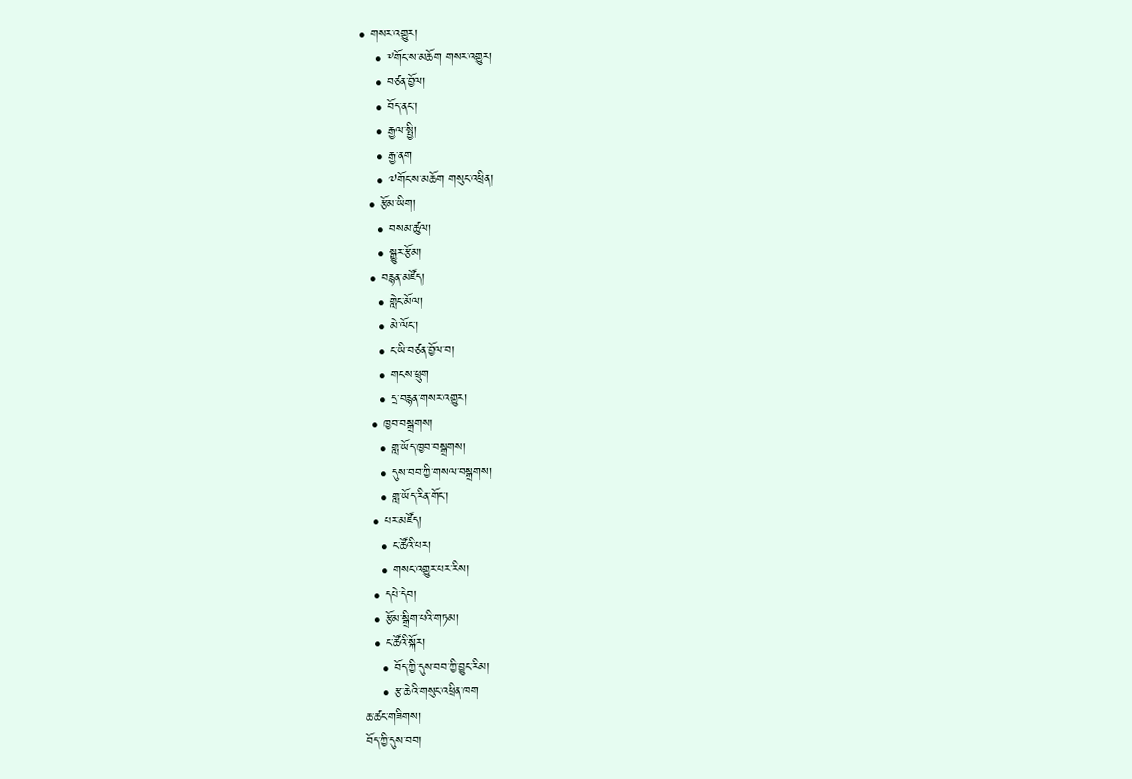• གསར་འགྱུར།
    • ༸གོང་ས་མཆོག གསར་འགྱུར།
    • བཙན་བྱོལ།
    • བོད་ནང་།
    • རྒྱལ་སྤྱི།
    • རྒྱ་ནག
    • ༧གོང་ས་མཆོག གསུང་འཕྲིན།
  • རྩོམ་ཡིག།
    • བསམ་ཚུལ།
    • སྒྱུར་རྩོམ།
  • བརྙན་མཛོད།
    • གླེང་མོལ།
    • མེ་ལོང་།
    • ང་ཡི་བཙན་བྱོལ་བ།
    • གངས་ཕྲུག
    • དྲ་བརྙན་གསར་འགྱུར།
  • ཁྱབ་བསྒྲགས།
    • གླ་ཡོད་ཁྱབ་བསྒྲགས།
    • དུས་བབ་ཀྱི་གསལ་བསྒྲགས།
    • གླ་ཡོད་རིན་གོང་།
  • པར་མཛོད།
    • ང་ཚོའི་པར།
    • གསང་འགྱུར་པར་རིས།
  • དཔེ་དེབ།
  • རྩོམ་སྒྲིག་པའི་གཏམ།
  • ང་ཚོའི་སྐོར།
    • བོད་ཀྱི་དུས་བབ་ཀྱི་བྱུང་རིམ།
    • རྩ་ཆེའི་གསུང་འཕྲིན་ཁག
ཆ་ཚང་གཟིགས།
བོད་ཀྱི་དུས་བབ།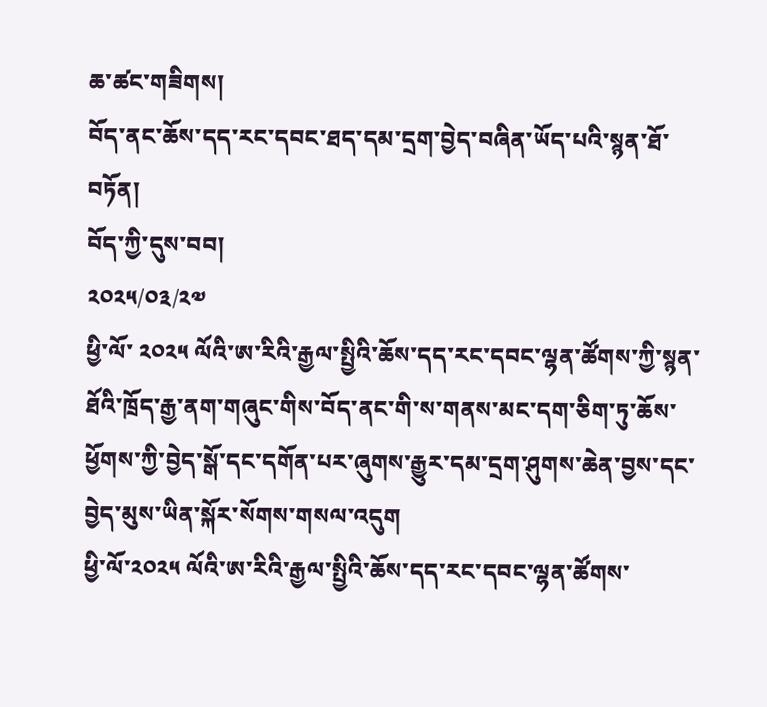ཆ་ཚང་གཟིགས།
བོད་ནང་ཆོས་དད་རང་དབང་ཐད་དམ་དྲག་བྱེད་བཞིན་ཡོད་པའི་སྙན་ཐོ་བཏོན།
བོད་ཀྱི་དུས་བབ།
༢༠༢༥/༠༣/༢༧
ཕྱི་ལོ་ ༢༠༢༥ ལོའི་ཨ་རིའི་རྒྱལ་སྤྱིའི་ཆོས་དད་རང་དབང་ལྷན་ཚོགས་ཀྱི་སྙན་ཐོའི་ཁྲོད་རྒྱ་ནག་གཞུང་གིས་བོད་ནང་གི་ས་གནས་མང་དག་ཅིག་ཏུ་ཆོས་ཕྱོགས་ཀྱི་བྱེད་སྒོ་དང་དགོན་པར་ཞུགས་རྒྱུར་དམ་དྲག་ཤུགས་ཆེན་བྱས་དང་བྱེད་མུས་ཡིན་སྐོར་སོགས་གསལ་འདུག
ཕྱི་ལོ་༢༠༢༥ ལོའི་ཨ་རིའི་རྒྱལ་སྤྱིའི་ཆོས་དད་རང་དབང་ལྷན་ཚོགས་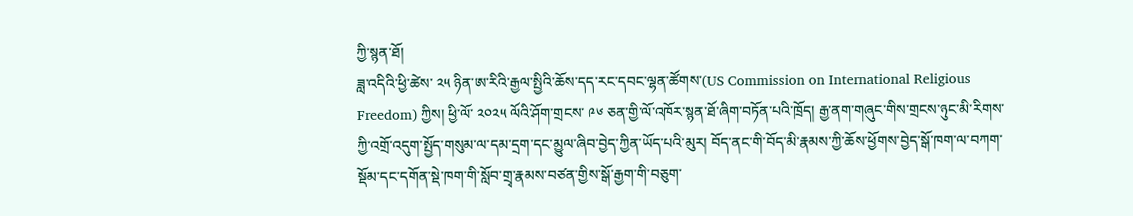ཀྱི་སྙན་ཐོ།
ཟླ་འདིའི་ཕྱི་ཚེས་ ༢༥ ཉིན་ཨ་རིའི་རྒྱལ་སྤྱིའི་ཆོས་དད་རང་དབང་ལྷན་ཚོགས་(US Commission on International Religious Freedom) ཀྱིས། ཕྱི་ལོ་ ༢༠༢༥ ལོའི་ཤོག་གྲངས་ ༩༦ ཅན་གྱི་ལོ་འཁོར་སྙན་ཐོ་ཞིག་བཏོན་པའི་ཁྲོད། རྒྱ་ནག་གཞུང་གིས་གྲངས་ཉུང་མི་རིགས་ཀྱི་འགྲོ་འདུག་སྤྱོད་གསུམ་ལ་དམ་དྲག་དང་མྱུལ་ཞིབ་བྱེད་ཀྱིན་ཡོད་པའི་མུར། བོད་ནང་གི་བོད་མི་རྣམས་ཀྱི་ཆོས་ཕྱོགས་བྱེད་སྒོ་ཁག་ལ་བཀག་སྡོམ་དང་དགོན་སྡེ་ཁག་གི་སློབ་གྲྭ་རྣམས་བཙན་གྱིས་སྒོ་རྒྱག་གི་བཅུག་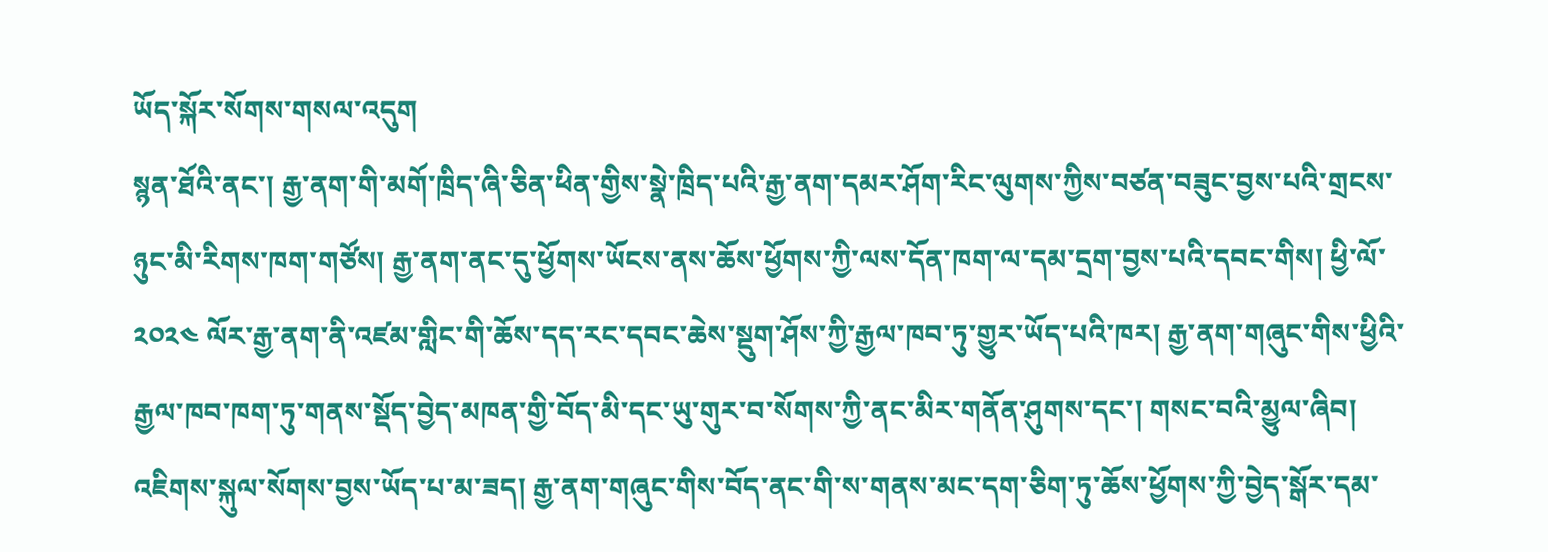ཡོད་སྐོར་སོགས་གསལ་འདུག
སྙན་ཐོའི་ནང་། རྒྱ་ནག་གི་མགོ་ཁྲིད་ཞི་ཅིན་ཕིན་གྱིས་སྣེ་ཁྲིད་པའི་རྒྱ་ནག་དམར་ཤོག་རིང་ལུགས་ཀྱིས་བཙན་བཟུང་བྱས་པའི་གྲངས་ཉུང་མི་རིགས་ཁག་གཙོས། རྒྱ་ནག་ནང་དུ་ཕྱོགས་ཡོངས་ནས་ཆོས་ཕྱོགས་ཀྱི་ལས་དོན་ཁག་ལ་དམ་དྲག་བྱས་པའི་དབང་གིས། ཕྱི་ལོ་ ༢༠༢༤ ལོར་རྒྱ་ནག་ནི་འཛམ་གླིང་གི་ཆོས་དད་རང་དབང་ཆེས་སྡུག་ཤོས་ཀྱི་རྒྱལ་ཁབ་ཏུ་གྱུར་ཡོད་པའི་ཁར། རྒྱ་ནག་གཞུང་གིས་ཕྱིའི་རྒྱལ་ཁབ་ཁག་ཏུ་གནས་སྡོད་བྱེད་མཁན་གྱི་བོད་མི་དང་ཡུ་གུར་བ་སོགས་ཀྱི་ནང་མིར་གནོན་ཤུགས་དང་། གསང་བའི་མྱུལ་ཞིབ། འཇིགས་སྐུལ་སོགས་བྱས་ཡོད་པ་མ་ཟད། རྒྱ་ནག་གཞུང་གིས་བོད་ནང་གི་ས་གནས་མང་དག་ཅིག་ཏུ་ཆོས་ཕྱོགས་ཀྱི་བྱེད་སྒོར་དམ་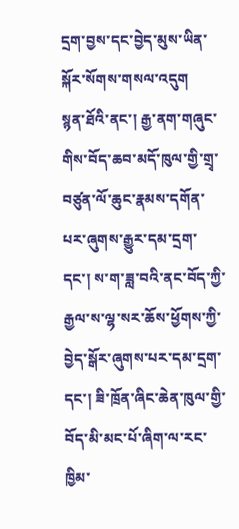དྲག་བྱས་དང་བྱེད་མུས་ཡིན་སྐོར་སོགས་གསལ་འདུག
སྙན་ཐོའི་ནང་། རྒྱ་ནག་གཞུང་གིས་བོད་ཆབ་མདོ་ཁུལ་གྱི་གྲྭ་བཙུན་ལོ་ཆུང་རྣམས་དགོན་པར་ཞུགས་རྒྱུར་དམ་དྲག་དང་། ས་ག་ཟླ་བའི་ནང་བོད་ཀྱི་རྒྱལ་ས་ལྷ་སར་ཆོས་ཕྱོགས་ཀྱི་བྱེད་སྒོར་ཞུགས་པར་དམ་དྲག་དང་། ཟི་ཁྲོན་ཞིང་ཆེན་ཁུལ་གྱི་བོད་མི་མང་པོ་ཞིག་ལ་རང་ཁྱིམ་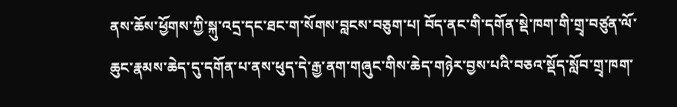ནས་ཆོས་ཕྱོགས་ཀྱི་སྐུ་འདྲ་དང་ཐང་ག་སོགས་བླངས་བཅུག་པ། བོད་ནང་གི་དགོན་སྡེ་ཁག་གི་གྲྭ་བཙུན་ལོ་ཆུང་རྣམས་ཆེད་དུ་དགོན་པ་ནས་ཕུད་དེ་རྒྱ་ནག་གཞུང་གིས་ཆེད་གཉེར་བྱས་པའི་བཅའ་སྡོད་སློབ་གྲྭ་ཁག་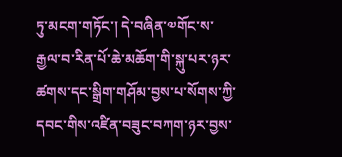ཏུ་མངག་གཏོང་། དེ་བཞིན་༧གོང་ས་རྒྱལ་བ་རིན་པོ་ཆེ་མཆོག་གི་སྐུ་པར་ཉར་ཚགས་དང་སྒྲིག་གཤོམ་བྱས་པ་སོགས་ཀྱི་དབང་གིས་འཛིན་བཟུང་བཀག་ཉར་བྱས་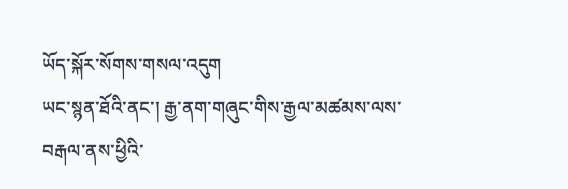ཡོད་སྐོར་སོགས་གསལ་འདུག
ཡང་སྙན་ཐོའི་ནང་། རྒྱ་ནག་གཞུང་གིས་རྒྱལ་མཚམས་ལས་བརྒལ་ནས་ཕྱིའི་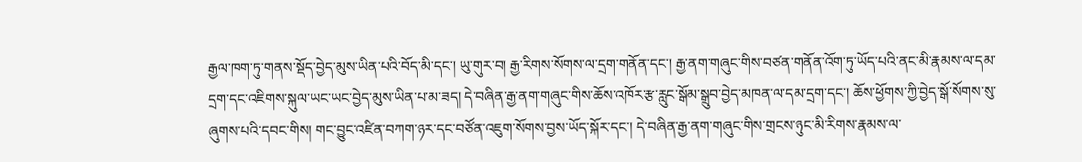རྒྱལ་ཁག་ཏུ་གནས་སྡོད་བྱེད་མུས་ཡིན་པའི་བོད་མི་དང་། ཡུ་གུར་བ། རྒྱ་རིགས་སོགས་ལ་དྲག་གནོན་དང་། རྒྱ་ནག་གཞུང་གིས་བཙན་གནོན་འོག་ཏུ་ཡོད་པའི་ནང་མི་རྣམས་ལ་དམ་དྲག་དང་འཇིགས་སྐུལ་ཡང་ཡང་བྱེད་མུས་ཡིན་པ་མ་ཟད། དེ་བཞིན་རྒྱ་ནག་གཞུང་གིས་ཆོས་འཁོར་རྩ་རླུང་སྒོམ་སྒྲུབ་བྱེད་མཁན་ལ་དམ་དྲག་དང་། ཆོས་ཕྱོགས་ཀྱི་བྱེད་སྒོ་སོགས་སུ་ཞུགས་པའི་དབང་གིས། གང་བྱུང་འཛིན་བཀག་ཉར་དང་བཙོན་འཇུག་སོགས་བྱས་ཡོད་སྐོར་དང་། དེ་བཞིན་རྒྱ་ནག་གཞུང་གིས་གྲངས་ཉུང་མི་རིགས་རྣམས་ལ་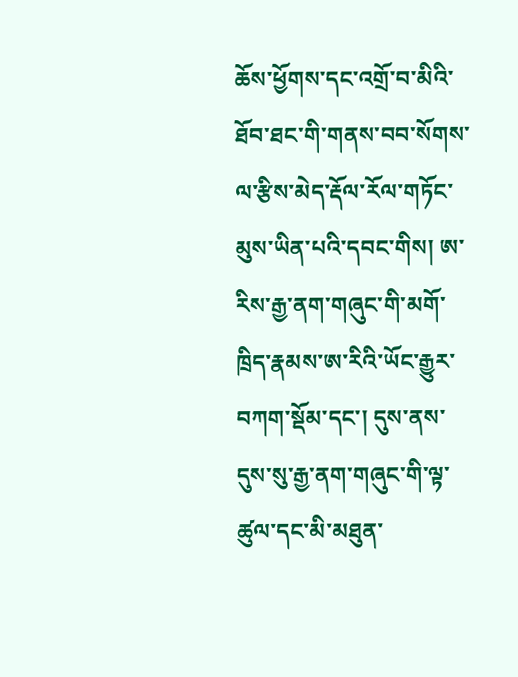ཆོས་ཕྱོགས་དང་འགྲོ་བ་མིའི་ཐོབ་ཐང་གི་གནས་བབ་སོགས་ལ་རྩིས་མེད་རྡོལ་རོལ་གཏོང་མུས་ཡིན་པའི་དབང་གིས། ཨ་རིས་རྒྱ་ནག་གཞུང་གི་མགོ་ཁྲིད་རྣམས་ཨ་རིའི་ཡོང་རྒྱུར་བཀག་སྡོམ་དང་། དུས་ནས་དུས་སུ་རྒྱ་ནག་གཞུང་གི་ལྟ་ཚུལ་དང་མི་མཐུན་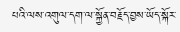པའི་ལས་འགུལ་དག་ལ་སྐྱོན་བརྗོད་བྱས་ཡོད་སྐོར་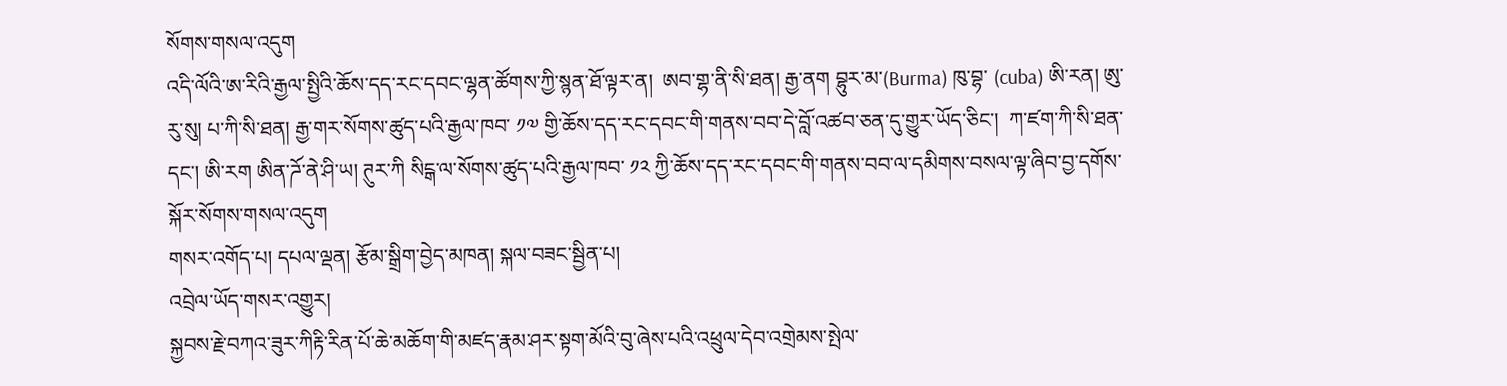སོགས་གསལ་འདུག
འདི་ལོའི་ཨ་རིའི་རྒྱལ་སྤྱིའི་ཆོས་དད་རང་དབང་ལྷན་ཚོགས་ཀྱི་སྙན་ཐོ་ལྟར་ན།  ཨབ་གྷ་ནི་སི་ཐན། རྒྱ་ནག བྷུར་མ་(Burma) ཁུ་བྷ་ (cuba) ཨི་རན། ཨུ་རུ་སུ། པ་ཀི་སི་ཐན། རྒྱ་གར་སོགས་ཚུད་པའི་རྒྱལ་ཁབ་ ༡༧ གྱི་ཆོས་དད་རང་དབང་གི་གནས་བབ་དེ་བློ་འཚབ་ཅན་དུ་གྱུར་ཡོད་ཅིང་།  ཀ་ཛག་ཀི་སི་ཐན་དང་། ཨི་རག ཨིན་ཌོ་ནེ་ཤི་ཡ། ཊུར་ཀི སིངྒ་ལ་སོགས་ཚུད་པའི་རྒྱལ་ཁབ་ ༡༢ ཀྱི་ཆོས་དད་རང་དབང་གི་གནས་བབ་ལ་དམིགས་བསལ་ལྟ་ཞིབ་བྱ་དགོས་སྐོར་སོགས་གསལ་འདུག
གསར་འགོད་པ། དཔལ་ལྡན། རྩོམ་སྒྲིག་བྱེད་མཁན། སྐལ་བཟང་སྦྱིན་པ།
འབྲེལ་ཡོད་གསར་འགྱུར།
སྐྱབས་རྗེ་བཀའ་ཟུར་ཀིརྟི་རིན་པོ་ཆེ་མཆོག་གི་མཛད་རྣམ་ཤར་སྟག་མོའི་བུ་ཞེས་པའི་འཕྲུལ་དེབ་འགྲེམས་སྤེལ་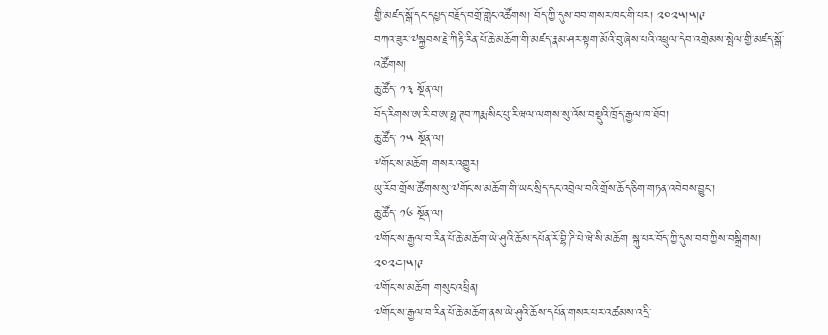གྱི་མཛད་སྒོ་དང་དཔྱད་བརྗོད་བགྲོ་གླེང་འཚོགས། བོད་ཀྱི་དུས་བབ་གསར་ཁང་གི་པར། ༢༠༢༥།༥།༩
བཀའ་ཟུར་༧སྐྱབས་རྗེ་ཀིརྟི་རིན་པོ་ཆེ་མཆོག་གི་མཛད་རྣམ་ཤར་སྟག་མོའི་བུ་ཞེས་པའི་འཕྲུལ་དེབ་འགྲེམས་སྤེལ་གྱི་མཛད་སྒོ་འཚོགས།
ཆུ་ཚོད་ ༡༣ སྔོན་ལ།
བོད་རིགས་ཨ་རི་བ་ཨ་ཧྥ་ཊབ་ཀརྨ་སིང་པུ་རི་ཝལ་ལགས་སུ་འོས་བསྡུའི་ཁྲོད་རྒྱལ་ཁ་ཐོབ།
ཆུ་ཚོད་ ༡༥ སྔོན་ལ།
༸གོང་ས་མཆོག གསར་འགྱུར།
ཡུ་རོབ་གྲོས་ཚོགས་སུ་༧གོང་ས་མཆོག་གི་ཡང་སྲིད་དང་འབྲེལ་བའི་གྲོས་ཆོད་ཅིག་གཏན་འབེབས་བྱུང་།
ཆུ་ཚོད་ ༡༦ སྔོན་ལ།
༧གོང་ས་རྒྱལ་བ་རིན་པོ་ཆེ་མཆོག་ཡེ་ཤུའི་ཆོས་དཔོན་རོ་བྷི་ཌི་པེ་ཝེ་སི་མཆོག སྐུ་པར་བོད་ཀྱི་དུས་བབ་ཀྱིས་བསྒྲིགས། ༢༠༢༤།༥།༩
༧གོང་ས་མཆོག གསུང་འཕྲིན།
༧གོང་ས་རྒྱལ་བ་རིན་པོ་ཆེ་མཆོག་ནས་ཡེ་ཤུའི་ཆོས་དཔོན་གསར་པར་འཚམས་འདྲི་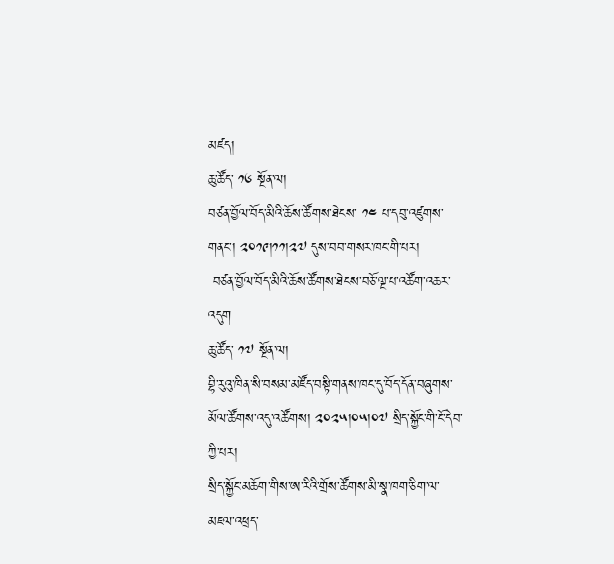མཛད།
ཆུ་ཚོད་ ༡༦ སྔོན་ལ།
བཙན་བྱོལ་བོད་མིའི་ཆོས་ཚོགས་ཐེངས་ ༡༤ པ་དབུ་འཛུགས་གནང་། ༢༠༡༩།༡༡།༢༧ དུས་བབ་གསར་ཁང་གི་པར།
 བཙན་བྱོལ་བོད་མིའི་ཆོས་ཚོགས་ཐེངས་བཅོ་ལྔ་པ་འཚོག་འཆར་འདུག
ཆུ་ཚོད་ ༡༧ སྔོན་ལ།
བྷི་རུའུ་ཁིན་སི་བསམ་མཛོད་བསྟི་གནས་ཁང་དུ་བོད་དོན་བཞུགས་མོལ་ཚོགས་འདུ་འཚོགས། ༢༠༢༥།༠༥།༠༧ སྲིད་སྐྱོང་གི་ངོ་དེབ་ཀྱི་པར།
སྲིད་སྐྱོང་མཆོག་གིས་ཨ་རིའི་གྲོས་ཚོགས་མི་སྣ་ཁག་ཅིག་ལ་མཇལ་འཕྲད་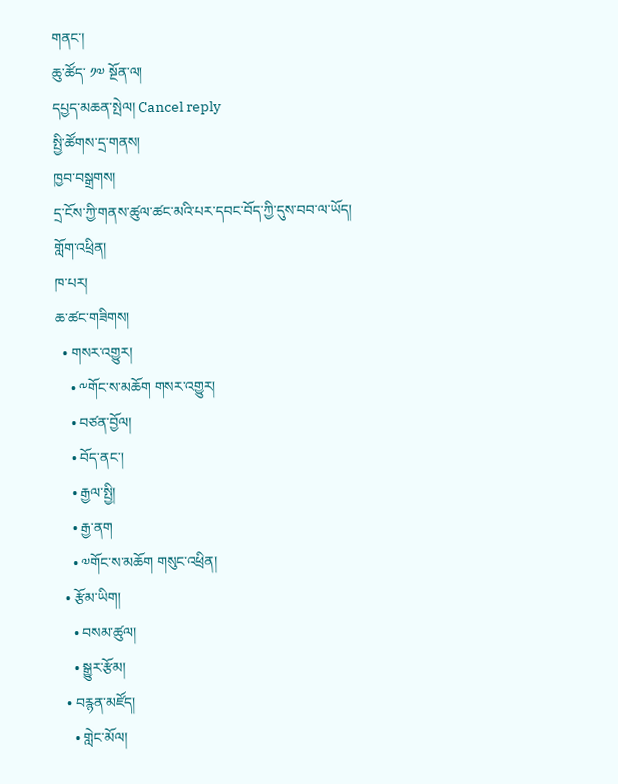གནང་།
ཆུ་ཚོད་ ༡༧ སྔོན་ལ།
དཔྱད་མཆན་སྤེལ། Cancel reply
སྤྱི་ཚོགས་དྲ་གནས།
ཁྱབ་བསྒྲགས།
དྲ་ངོས་ཀྱི་གནས་ཚུལ་ཚང་མའི་པར་དབང་བོད་ཀྱི་དུས་བབ་ལ་ཡོད།
གློག་འཕྲིན།
ཁ་པར།
ཆ་ཚང་གཟིགས།
  • གསར་འགྱུར།
    • ༸གོང་ས་མཆོག གསར་འགྱུར།
    • བཙན་བྱོལ།
    • བོད་ནང་།
    • རྒྱལ་སྤྱི།
    • རྒྱ་ནག
    • ༧གོང་ས་མཆོག གསུང་འཕྲིན།
  • རྩོམ་ཡིག།
    • བསམ་ཚུལ།
    • སྒྱུར་རྩོམ།
  • བརྙན་མཛོད།
    • གླེང་མོལ།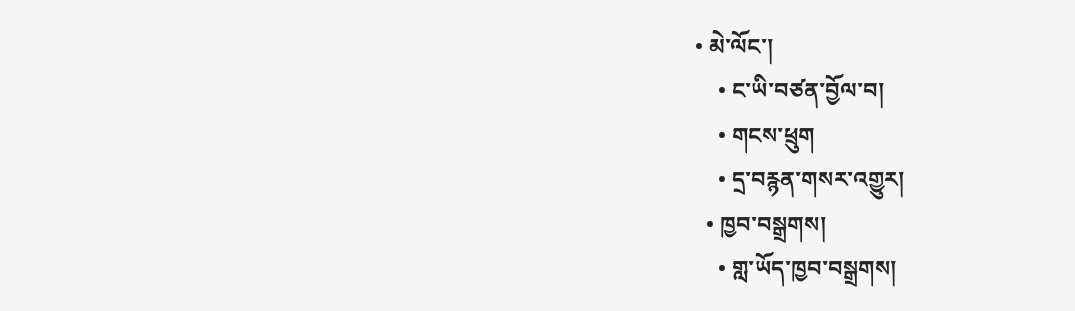• མེ་ལོང་།
    • ང་ཡི་བཙན་བྱོལ་བ།
    • གངས་ཕྲུག
    • དྲ་བརྙན་གསར་འགྱུར།
  • ཁྱབ་བསྒྲགས།
    • གླ་ཡོད་ཁྱབ་བསྒྲགས།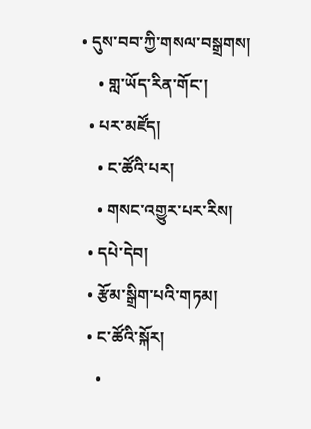• དུས་བབ་ཀྱི་གསལ་བསྒྲགས།
    • གླ་ཡོད་རིན་གོང་།
  • པར་མཛོད།
    • ང་ཚོའི་པར།
    • གསང་འགྱུར་པར་རིས།
  • དཔེ་དེབ།
  • རྩོམ་སྒྲིག་པའི་གཏམ།
  • ང་ཚོའི་སྐོར།
    •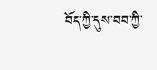བོད་ཀྱི་དུས་བབ་ཀྱི་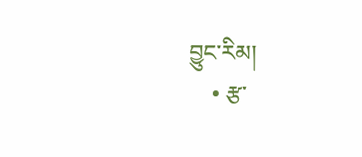བྱུང་རིམ།
    • རྩ་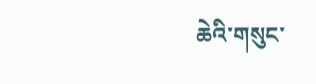ཆེའི་གསུང་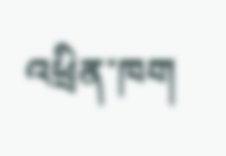འཕྲིན་ཁག